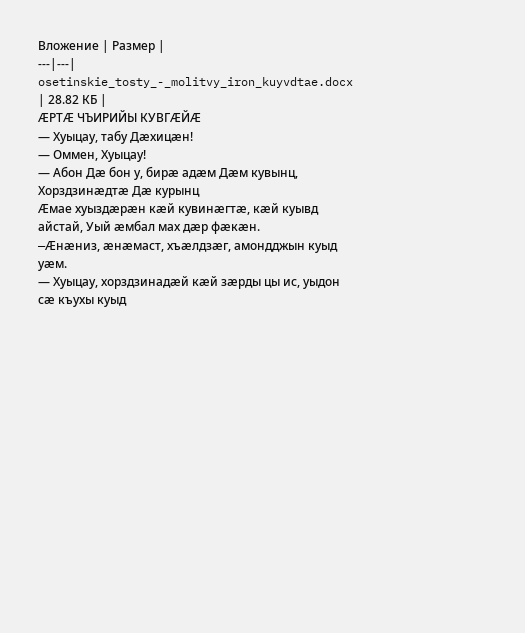Вложение | Размер |
---|---|
osetinskie_tosty_-_molitvy_iron_kuyvdtae.docx | 28.82 КБ |
ÆРТÆ ЧЪИРИЙЫ КУВГÆЙÆ
— Хуыцау, табу Дæхицæн!
— Оммен, Хуыцау!
— Абон Дæ бон у, бирæ адæм Дæм кувынц, Хорздзинæдтæ Дæ курынц
Æмае хуыздæрæн кæй кувинæгтæ, кæй куывд айстай, Уый æмбал мах дæр фæкæн.
—Æнæниз, æнæмаст, хъæлдзæг, амондджын куыд уæм.
— Хуыцау, хорздзинадæй кæй зæрды цы ис, уыдон сæ къухы куыд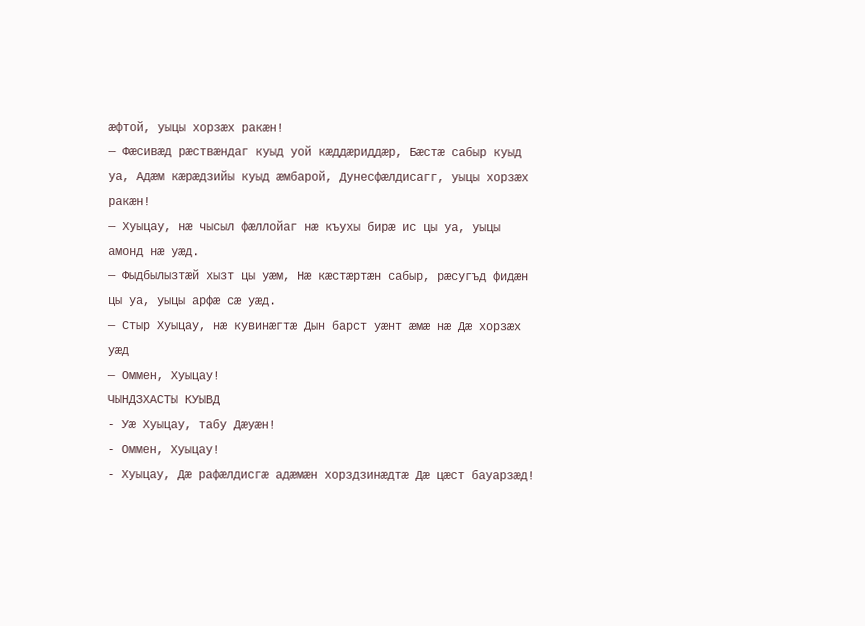æфтой, уыцы хорзæх ракæн!
— Фæсивæд рæствæндаг куыд уой кæддæриддæр, Бæстæ сабыр куыд уа, Адæм кæрæдзийы куыд æмбарой, Дунесфæлдисагг, уыцы хорзæх ракæн!
— Хуыцау, нæ чысыл фæллойаг нæ къухы бирæ ис цы уа, уыцы амонд нæ уæд.
— Фыдбылызтæй хызт цы уæм, Нæ кæстæртæн сабыр, рæсугъд фидæн цы уа, уыцы арфæ сæ уæд.
— Стыр Хуыцау, нæ кувинæгтæ Дын барст уæнт æмæ нæ Дæ хорзæх уæд
— Оммен, Хуыцау!
ЧЫНДЗХАСТЫ КУЫВД
- Уæ Хуыцау, табу Дæуæн!
- Оммен, Хуыцау!
- Хуыцау, Дæ рафæлдисгæ адæмæн хорздзинæдтæ Дæ цæст бауарзæд!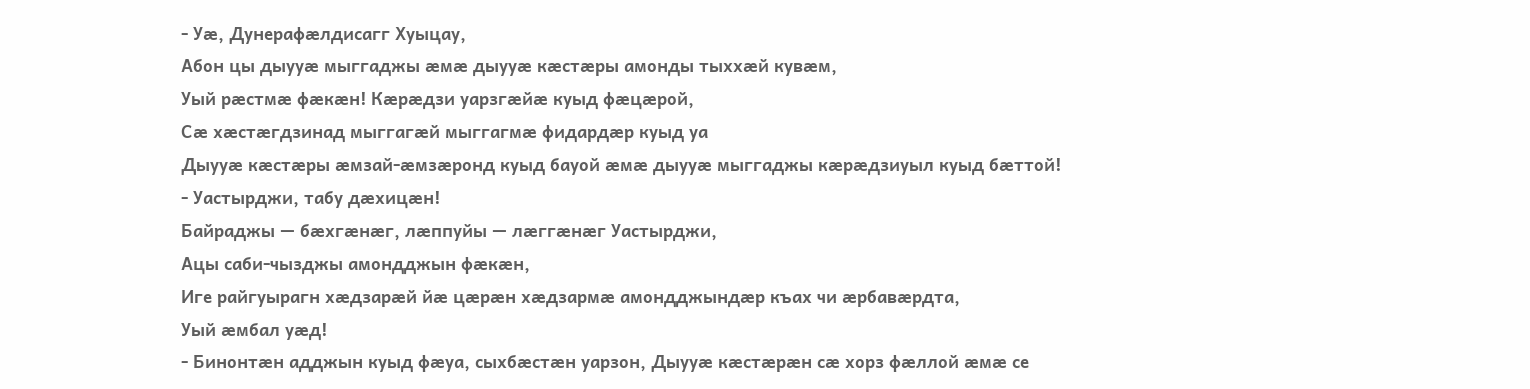- Уæ, Дунерафæлдисагг Хуыцау,
Абон цы дыууæ мыггаджы æмæ дыууæ кæстæры амонды тыххæй кувæм,
Уый рæстмæ фæкæн! Кæрæдзи уарзгæйæ куыд фæцæрой,
Сæ хæстæгдзинад мыггагæй мыггагмæ фидардæр куыд уа
Дыууæ кæстæры æмзай-æмзæронд куыд бауой æмæ дыууæ мыггаджы кæрæдзиуыл куыд бæттой!
- Уастырджи, табу дæхицæн!
Байраджы — бæхгæнæг, лæппуйы — лæггæнæг Уастырджи,
Ацы саби-чызджы амондджын фæкæн,
Иге райгуырагн хæдзарæй йæ цæрæн хæдзармæ амондджындæр къах чи æрбавæрдта,
Уый æмбал уæд!
- Бинонтæн адджын куыд фæуа, сыхбæстæн уарзон, Дыууæ кæстæрæн сæ хорз фæллой æмæ се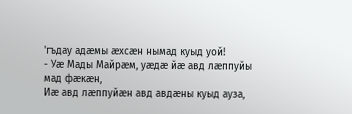'гъдау адæмы æхсæн нымад куыд уой!
- Уæ Мады Майрæм, уæдæ йæ авд лæппуйы мад фæкæн,
Иæ авд лæппуйæн авд авдæны куыд ауза,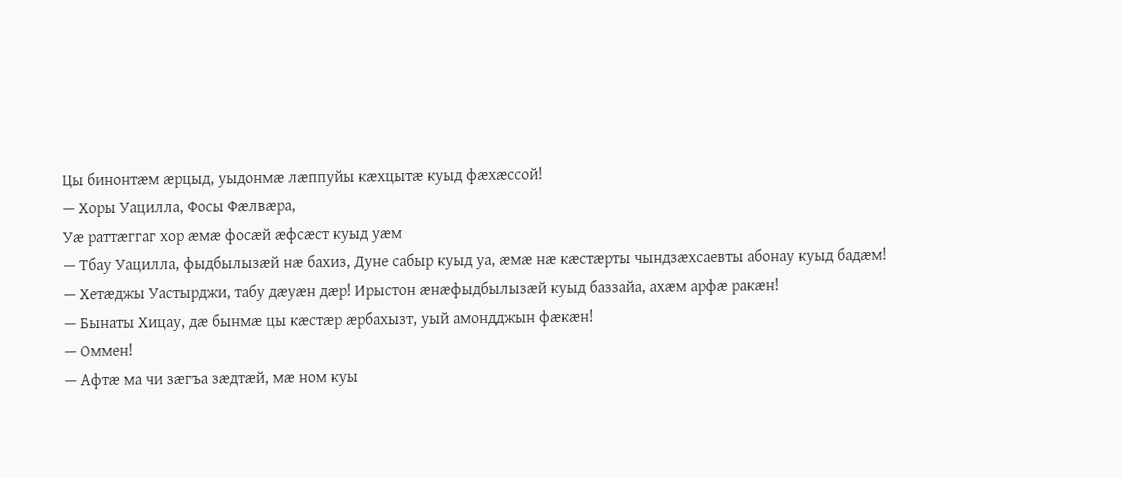Цы бинонтæм æрцыд, уыдонмæ лæппуйы кæхцытæ куыд фæхæссой!
— Хоры Уацилла, Фосы Фæлвæра,
Уæ раттæггаг хор æмæ фосæй æфсæст куыд уæм
— Тбау Уацилла, фыдбылызæй нæ бахиз, Дуне сабыр куыд уа, æмæ нæ кæстæрты чындзæхсаевты абонау куыд бадæм!
— Хетæджы Уастырджи, табу дæуæн дæр! Ирыстон æнæфыдбылызæй куыд баззайа, ахæм арфæ ракæн!
— Бынаты Хицау, дæ бынмæ цы кæстæр æрбахызт, уый амондджын фæкæн!
— Оммен!
— Афтæ ма чи зæгъа зæдтæй, мæ ном куы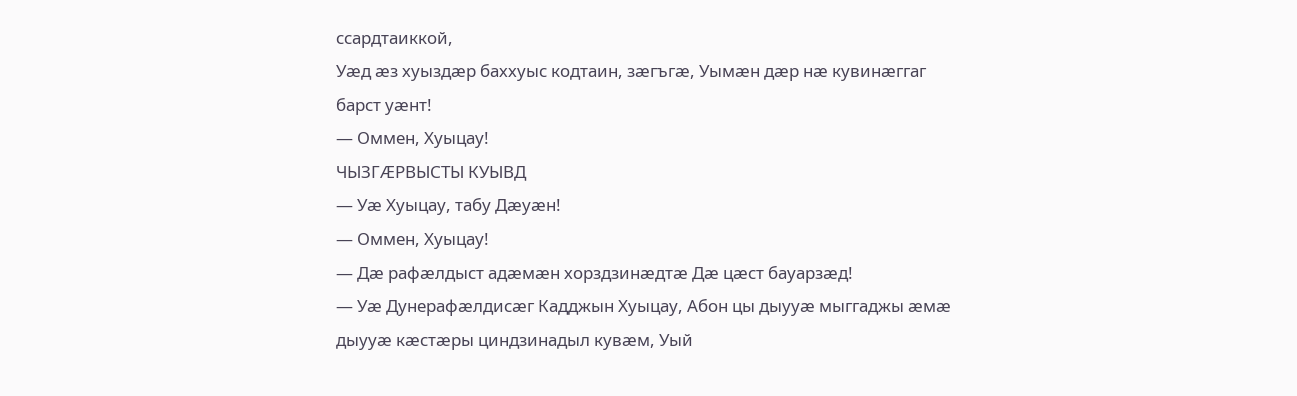ссардтаиккой,
Уæд æз хуыздæр баххуыс кодтаин, зæгъгæ, Уымæн дæр нæ кувинæггаг барст уæнт!
— Оммен, Хуыцау!
ЧЫЗГÆРВЫСТЫ КУЫВД
— Уæ Хуыцау, табу Дæуæн!
— Оммен, Хуыцау!
— Дæ рафæлдыст адæмæн хорздзинæдтæ Дæ цæст бауарзæд!
— Уæ Дунерафæлдисæг Кадджын Хуыцау, Абон цы дыууæ мыггаджы æмæ дыууæ кæстæры циндзинадыл кувæм, Уый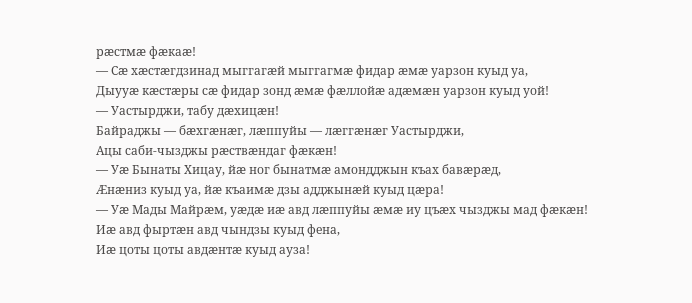рæстмæ фæкаæ!
— Сæ хæстæгдзинад мыггагæй мыггагмæ фидар æмæ уарзон куыд уа,
Дыууæ кæстæры сæ фидар зонд æмæ фæллойæ адæмæн уарзон куыд уой!
— Уастырджи, табу дæхицæн!
Байраджы — бæхгæнæг, лæппуйы — лæггæнæг Уастырджи,
Ацы саби-чызджы рæствæндаг фæкæн!
— Уæ Бынаты Хицау, йæ ног бынатмæ амондджын къах бавæрæд,
Æнæниз куыд уа, йæ къаимæ дзы адджынæй куыд цæра!
— Уæ Мады Майрæм, уæдæ иæ авд лæппуйы æмæ иу цъæх чызджы мад фæкæн!
Иæ авд фыртæн авд чындзы куыд фена,
Иæ цоты цоты авдæнтæ куыд ауза!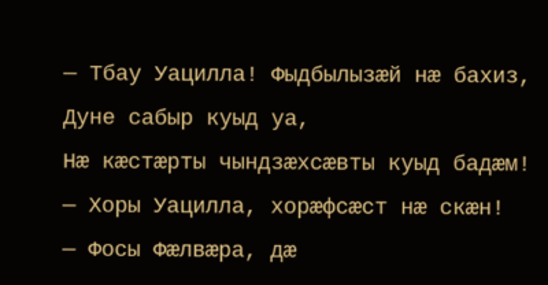— Тбау Уацилла! Фыдбылызæй нæ бахиз,
Дуне сабыр куыд уа,
Нæ кæстæрты чындзæхсæвты куыд бадæм!
— Хоры Уацилла, хорæфсæст нæ скæн!
— Фосы Фæлвæра, дæ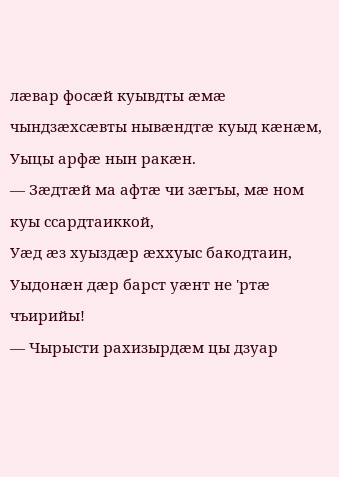лæвар фосæй куывдты æмæ чындзæхсæвты нывæндтæ куыд кæнæм, Уыцы арфæ нын ракæн.
— Зæдтæй ма афтæ чи зæгъы, мæ ном куы ссардтаиккой,
Уæд æз хуыздæр æххуыс бакодтаин, Уыдонæн дæр барст уæнт не 'ртæ чъирийы!
— Чырысти рахизырдæм цы дзуар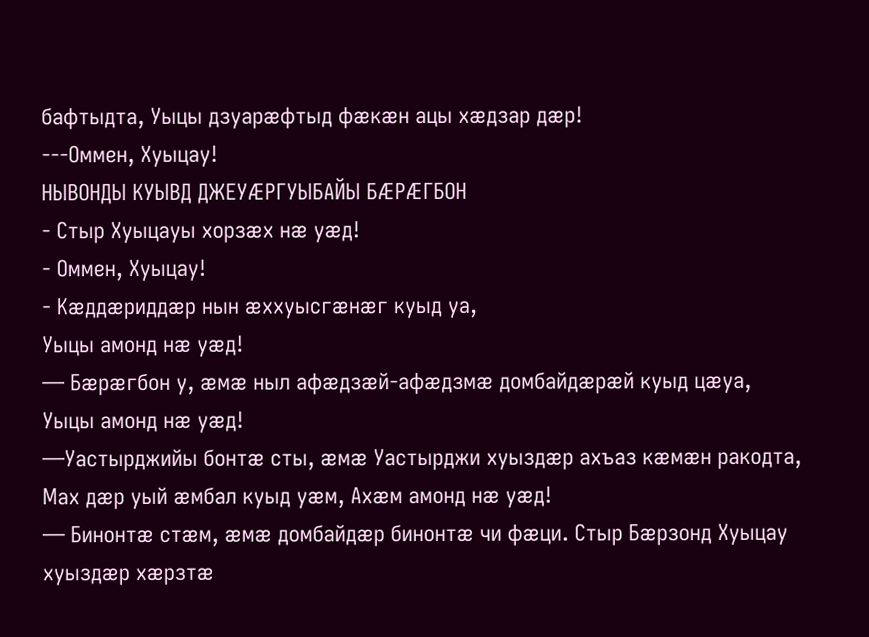бафтыдта, Уыцы дзуарæфтыд фæкæн ацы хæдзар дæр!
---Оммен, Хуыцау!
НЫВОНДЫ КУЫВД ДЖЕУÆРГУЫБАЙЫ БÆРÆГБОН
- Стыр Хуыцауы хорзæх нæ уæд!
- Оммен, Хуыцау!
- Кæддæриддæр нын æххуысгæнæг куыд уа,
Уыцы амонд нæ уæд!
— Бæрæгбон у, æмæ ныл афæдзæй-афæдзмæ домбайдæрæй куыд цæуа,
Уыцы амонд нæ уæд!
—Уастырджийы бонтæ сты, æмæ Уастырджи хуыздæр ахъаз кæмæн ракодта,
Мах дæр уый æмбал куыд уæм, Ахæм амонд нæ уæд!
— Бинонтæ стæм, æмæ домбайдæр бинонтæ чи фæци. Стыр Бæрзонд Хуыцау хуыздæр хæрзтæ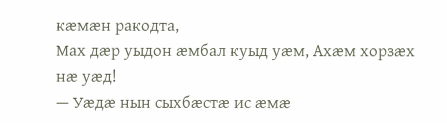кæмæн ракодта,
Мах дæр уыдон æмбал куыд уæм, Ахæм хорзæх нæ уæд!
— Уæдæ нын сыхбæстæ ис æмæ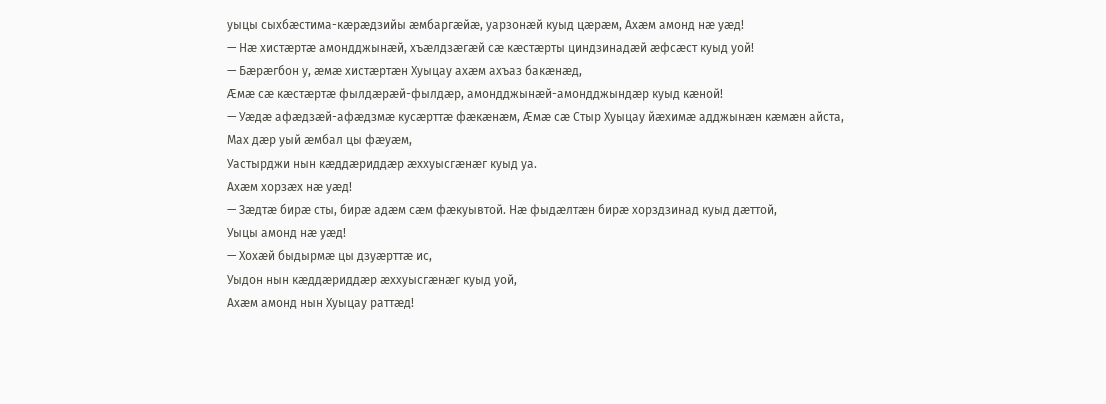уыцы сыхбæстима-кæрæдзийы æмбаргæйæ, уарзонæй куыд цæрæм, Ахæм амонд нæ уæд!
— Нæ хистæртæ амондджынæй, хъæлдзæгæй сæ кæстæрты циндзинадæй æфсæст куыд уой!
— Бæрæгбон у, æмæ хистæртæн Хуыцау ахæм ахъаз бакæнæд,
Æмæ сæ кæстæртæ фылдæрæй-фылдæр, амондджынæй-амондджындæр куыд кæной!
— Уæдæ афæдзæй-афæдзмæ кусæрттæ фæкæнæм, Æмæ сæ Стыр Хуыцау йæхимæ адджынæн кæмæн айста,
Мах дæр уый æмбал цы фæуæм,
Уастырджи нын кæддæриддæр æххуысгæнæг куыд уа.
Ахæм хорзæх нæ уæд!
— Зæдтæ бирæ сты, бирæ адæм сæм фæкуывтой. Нæ фыдæлтæн бирæ хорздзинад куыд дæттой,
Уыцы амонд нæ уæд!
— Хохæй быдырмæ цы дзуæрттæ ис,
Уыдон нын кæддæриддæр æххуысгæнæг куыд уой,
Ахæм амонд нын Хуыцау раттæд!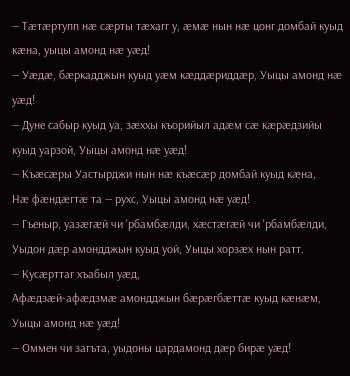— Тæтæртупп нæ сæрты тæхагг у, æмæ нын нæ цонг домбай куыд кæна, уыцы амонд нæ уæд!
— Уæдæ, бæркадджын куыд уæм кæддæриддæр, Уыцы амонд нæ уæд!
— Дуне сабыр куыд уа, зæххы къорийыл адæм сæ кæрæдзийы куыд уарзой, Уыцы амонд нæ уæд!
— Къæсæры Уастырджи нын нæ къæсæр домбай куыд кæна,
Нæ фæндæгтæ та — рухс, Уыцы амонд нæ уæд!
— Гъеныр, уазæгæй чи 'рбамбæлди, хæстæгæй чи 'рбамбæлди,
Уыдон дæр амондджын куыд уой, Уыцы хорзæх нын ратт.
— Кусæрттаг хъабыл уæд,
Афæдзæй-афæдзмæ амондджын бæрæгбæттæ куыд кæнæм,
Уыцы амонд нæ уæд!
— Оммен чи загъта, уыдоны цардамонд дæр бирæ уæд!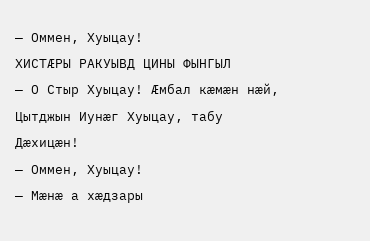— Оммен, Хуыцау!
ХИСТÆРЫ РАКУЫВД ЦИНЫ ФЫНГЫЛ
— О Стыр Хуыцау! Æмбал кæмæн нæй, Цытджын Иунæг Хуыцау, табу Дæхицæн!
— Оммен, Хуыцау!
— Мæнæ а хæдзары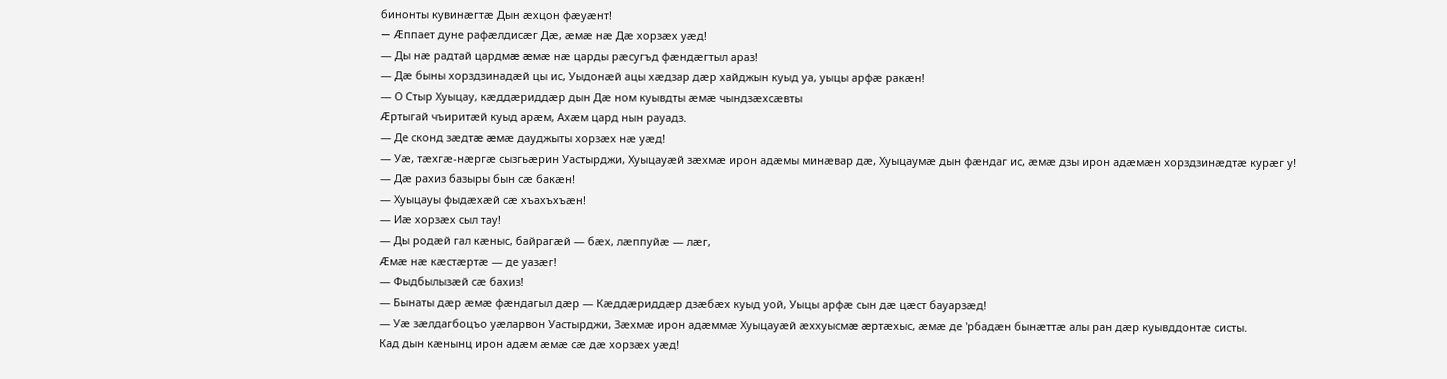бинонты кувинæгтæ Дын æхцон фæуæнт!
— Æппает дуне рафæлдисæг Дæ, æмæ нæ Дæ хорзæх уæд!
— Ды нæ радтай цардмæ æмæ нæ царды рæсугъд фæндæгтыл араз!
— Дæ быны хорздзинадæй цы ис, Уыдонæй ацы хæдзар дæр хайджын куыд уа, уыцы арфæ ракæн!
— О Стыр Хуыцау, кæддæриддæр дын Дæ ном куывдты æмæ чындзæхсæвты
Æртыгай чъиритæй куыд арæм, Ахæм цард нын рауадз.
— Де сконд зæдтæ æмæ дауджыты хорзæх нæ уæд!
— Уæ, тæхгæ-нæргæ сызгьæрин Уастырджи, Хуыцауæй зæхмæ ирон адæмы минæвар дæ, Хуыцаумæ дын фæндаг ис, æмæ дзы ирон адæмæн хорздзинæдтæ курæг у!
— Дæ рахиз базыры бын сæ бакæн!
— Хуыцауы фыдæхæй сæ хъахъхъæн!
— Иæ хорзæх сыл тау!
— Ды родæй гал кæныс, байрагæй — бæх, лæппуйæ — лæг,
Æмæ нæ кæстæртæ — де уазæг!
— Фыдбылызæй сæ бахиз!
— Бынаты дæр æмæ фæндагыл дæр — Кæддæриддæр дзæбæх куыд уой, Уыцы арфæ сын дæ цæст бауарзæд!
— Уæ зæлдагбоцъо уæларвон Уастырджи, Зæхмæ ирон адæммæ Хуыцауæй æххуысмæ æртæхыс, æмæ де 'рбадæн бынæттæ алы ран дæр куывддонтæ систы.
Кад дын кæнынц ирон адæм æмæ сæ дæ хорзæх уæд!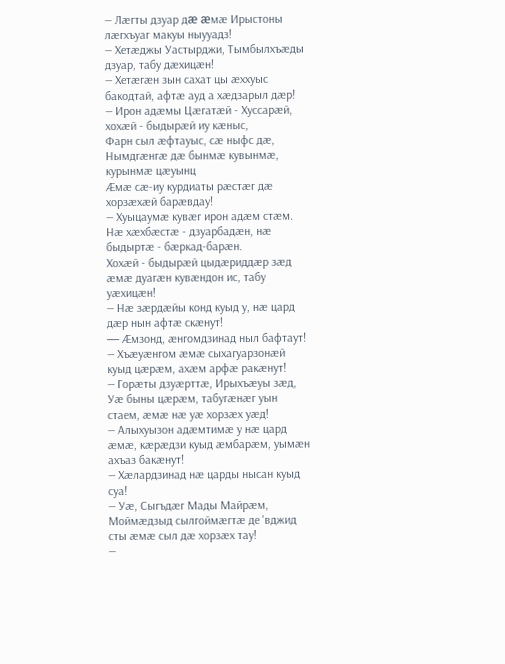— Лæгты дзуар дæ æмæ Ирыстоны лæгхъуаг макуы ныууадз!
— Хетæджы Уастырджи, Тымбылхъæды дзуар, табу дæхицæн!
— Хетæгæн зын сахат цы æххуыс бакодтай, афтæ ауд а хæдзарыл дæр!
— Ирон адæмы Цæгатæй - Хуссарæй, хохæй - быдырæй иу кæныс,
Фарн сыл æфтауыс, сæ ныфс дæ,
Нымдгæнгæ дæ бынмæ кувынмæ, курынмæ цæуынц
Æмæ сæ-иу курдиаты рæстæг дæ хорзæхæй барæвдау!
— Хуыцаумæ кувæг ирон адæм стæм.
Нæ хæхбæстæ - дзуарбадæн, нæ быдыртæ - бæркад-барæн.
Хохæй - быдырæй цыдæриддæр зæд æмæ дуагæн кувæндон ис, табу уæхицæн!
— Нæ зæрдæйы конд куыд у, нæ цард дæр нын афтæ скæнут!
— Æмзонд, æнгомдзинад ныл бафтаут!
— Хъæуæнгом æмæ сыхагуарзонæй куыд цæрæм, ахæм арфæ ракæнут!
— Горæты дзуæрттæ, Ирыхъæуы зæд, Уæ быны цæрæм, табугæнæг уын стаем, æмæ нæ уæ хорзæх уæд!
— Алыхуызон адæмтимæ у нæ цард æмæ, кæрæдзи куыд æмбарæм, уымæн ахъаз бакæнут!
— Хæлардзинад нæ царды нысан куыд суа!
— Уæ, Сыгъдæг Мады Майрæм, Моймæдзыд сылгоймæгтæ де 'вджид сты æмæ сыл дæ хорзæх тау!
—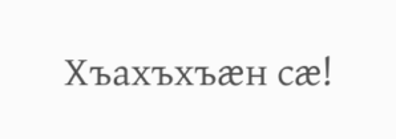Хъахъхъæн сæ!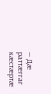— Дæ раттæггаг кæстæртæ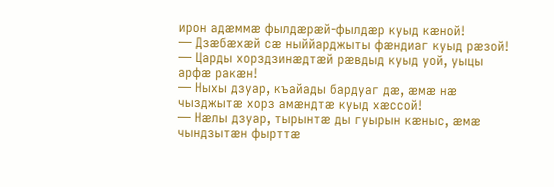ирон адæммæ фылдæрæй-фылдæр куыд кæной!
— Дзæбæхæй сæ ныййарджыты фæндиаг куыд рæзой!
— Царды хорздзинæдтæй рæвдыд куыд уой, уыцы арфæ ракæн!
— Ныхы дзуар, къайады бардуаг дæ, æмæ нæ чызджытæ хорз амæндтæ куыд хæссой!
— Нæлы дзуар, тырынтæ ды гуырын кæныс, æмæ чындзытæн фырттæ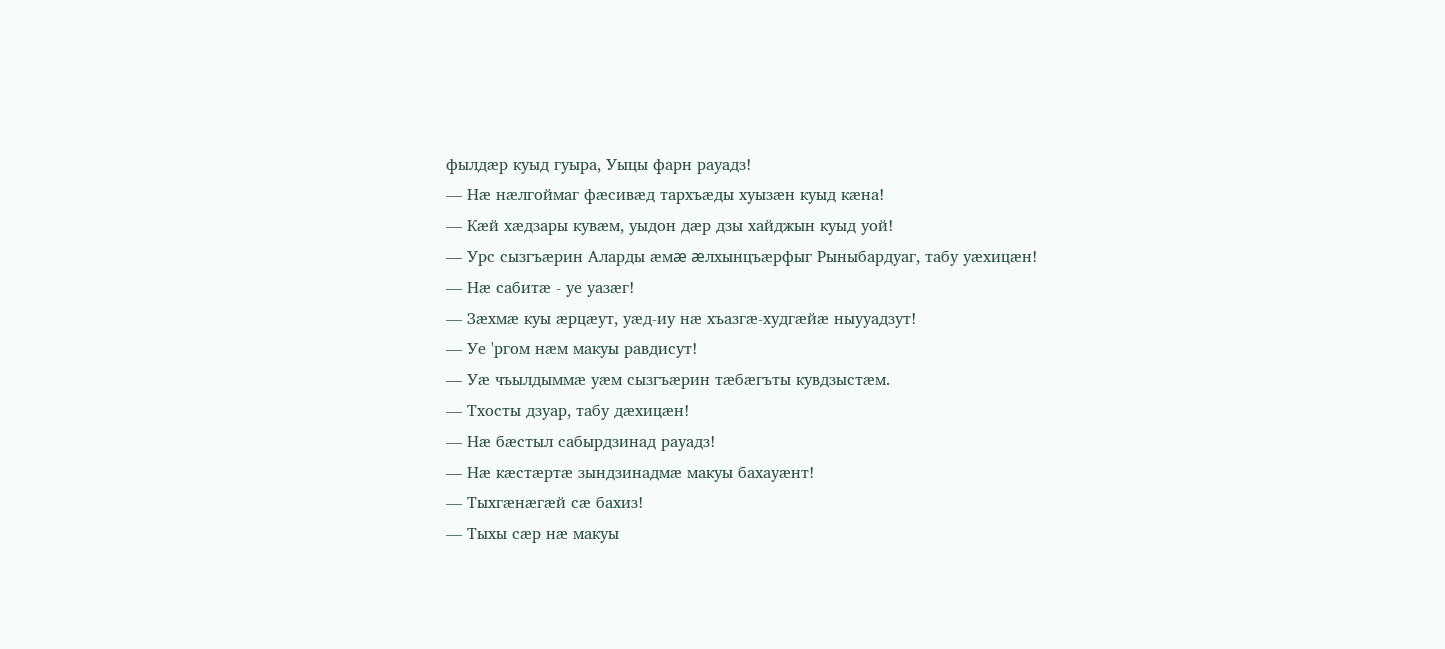фылдæр куыд гуыра, Уыцы фарн рауадз!
— Нæ нæлгоймаг фæсивæд тархъæды хуызæн куыд кæна!
— Кæй хæдзары кувæм, уыдон дæр дзы хайджын куыд уой!
— Урс сызгъæрин Аларды æмæ æлхынцъæрфыг Рыныбардуаг, табу уæхицæн!
— Нæ сабитæ - уе уазæг!
— Зæхмæ куы æрцæут, уæд-иу нæ хъазгæ-худгæйæ ныууадзут!
— Уе 'ргом нæм макуы равдисут!
— Уæ чъылдыммæ уæм сызгъæрин тæбæгъты кувдзыстæм.
— Тхосты дзуар, табу дæхицæн!
— Нæ бæстыл сабырдзинад рауадз!
— Нæ кæстæртæ зындзинадмæ макуы бахауæнт!
— Тыхгæнæгæй сæ бахиз!
— Тыхы сæр нæ макуы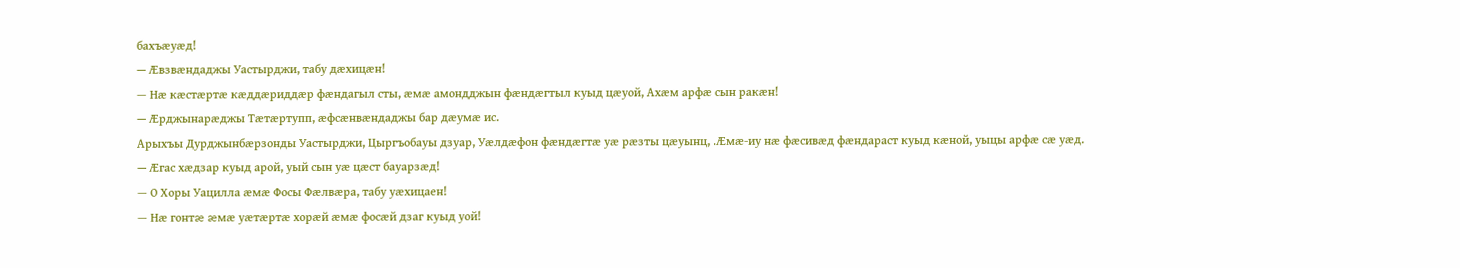бахъæуæд!
— Æвзвæндаджы Уастырджи, табу дæхицæн!
— Нæ кæстæртæ кæддæриддæр фæндагыл сты, æмæ амондджын фæндæгтыл куыд цæуой, Ахæм арфæ сын ракæн!
— Æрджынарæджы Тæтæртупп, æфсæнвæндаджы бар дæумæ ис.
Арыхъы Дурджынбæрзонды Уастырджи, Цыргъобауы дзуар, Уæлдæфон фæндæгтæ уæ рæзты цæуынц, .Æмæ-иу нæ фæсивæд фæндараст куыд кæной, уыцы арфæ сæ уæд.
— Æгас хæдзар куыд арой, уый сын уæ цæст бауарзæд!
— О Хоры Уацилла æмæ Фосы Фæлвæра, табу уæхицаен!
— Нæ гонтæ æмæ уæтæртæ хорæй æмæ фосæй дзаг куыд уой!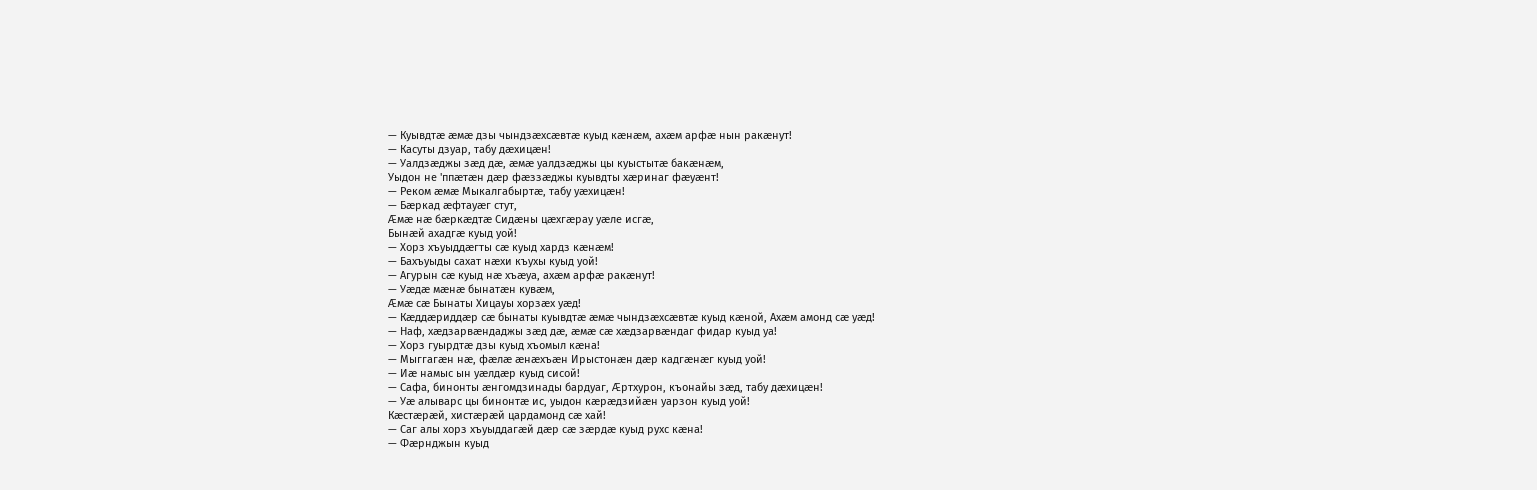— Куывдтæ æмæ дзы чындзæхсæвтæ куыд кæнæм, ахæм арфæ нын ракæнут!
— Касуты дзуар, табу дæхицæн!
— Уалдзæджы зæд дæ, æмæ уалдзæджы цы куыстытæ бакæнæм,
Уыдон не 'ппæтæн дæр фæззæджы куывдты хæринаг фæуæнт!
— Реком æмæ Мыкалгабыртæ, табу уæхицæн!
— Бæркад æфтауæг стут,
Æмæ нæ бæркæдтæ Сидæны цæхгæрау уæле исгæ,
Бынæй ахадгæ куыд уой!
— Хорз хъуыддæгты сæ куыд хардз кæнæм!
— Бахъуыды сахат нæхи къухы куыд уой!
— Агурын сæ куыд нæ хъæуа, ахæм арфæ ракæнут!
— Уæдæ мæнæ бынатæн кувæм,
Æмæ сæ Бынаты Хицауы хорзæх уæд!
— Кæддæриддæр сæ бынаты куывдтæ æмæ чындзæхсæвтæ куыд кæной, Ахæм амонд сæ уæд!
— Наф, хæдзарвæндаджы зæд дæ, æмæ сæ хæдзарвæндаг фидар куыд уа!
— Хорз гуырдтæ дзы куыд хъомыл кæна!
— Мыггагæн нæ, фæлæ æнæхъæн Ирыстонæн дæр кадгæнæг куыд уой!
— Иæ намыс ын уæлдæр куыд сисой!
— Сафа, бинонты æнгомдзинады бардуаг, Æртхурон, къонайы зæд, табу дæхицæн!
— Уæ алыварс цы бинонтæ ис, уыдон кæрæдзийæн уарзон куыд уой!
Кæстæрæй, хистæрæй цардамонд сæ хай!
— Саг алы хорз хъуыддагæй дæр сæ зæрдæ куыд рухс кæна!
— Фæрнджын куыд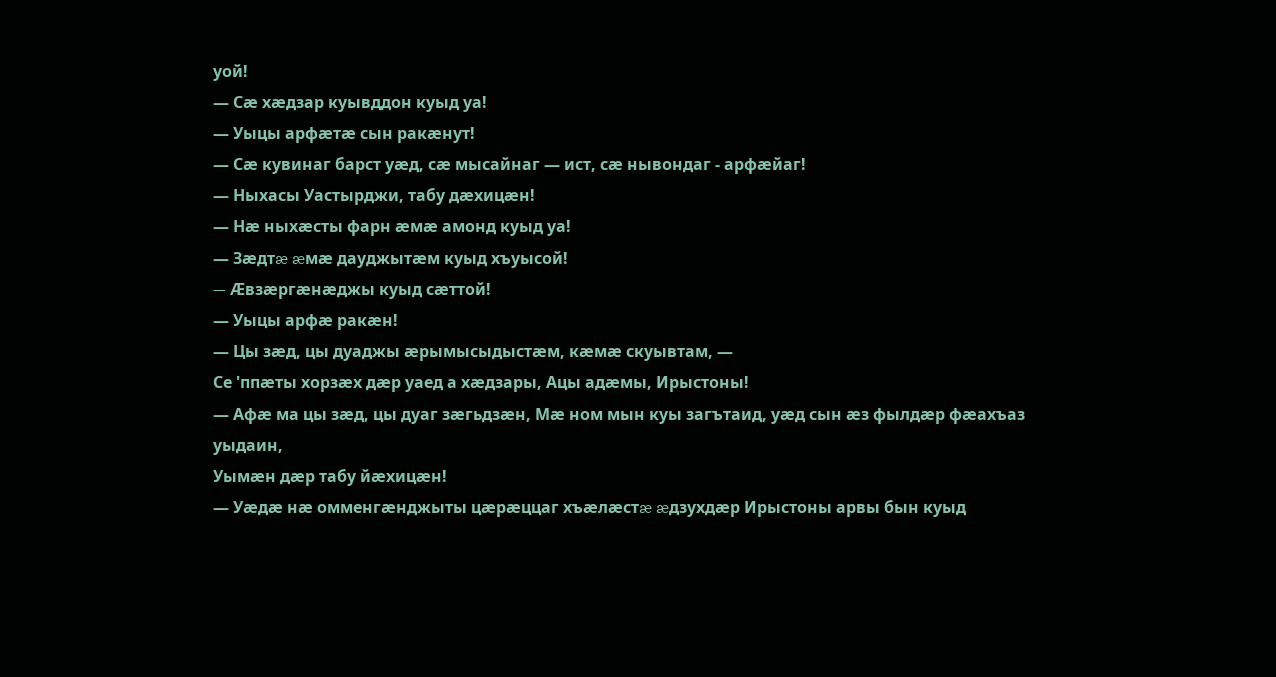уой!
— Сæ хæдзар куывддон куыд уа!
— Уыцы арфæтæ сын ракæнут!
— Сæ кувинаг барст уæд, сæ мысайнаг — ист, сæ нывондаг - арфæйаг!
— Ныхасы Уастырджи, табу дæхицæн!
— Нæ ныхæсты фарн æмæ амонд куыд уа!
— Зæдтæ æмæ дауджытæм куыд хъуысой!
— Æвзæргæнæджы куыд сæттой!
— Уыцы арфæ ракæн!
— Цы зæд, цы дуаджы æрымысыдыстæм, кæмæ скуывтам, —
Се 'ппæты хорзæх дæр уаед а хæдзары, Ацы адæмы, Ирыстоны!
— Афæ ма цы зæд, цы дуаг зæгьдзæн, Мæ ном мын куы загътаид, уæд сын æз фылдæр фæахъаз уыдаин,
Уымæн дæр табу йæхицæн!
— Уæдæ нæ омменгæнджыты цæрæццаг хъæлæстæ æдзухдæр Ирыстоны арвы бын куыд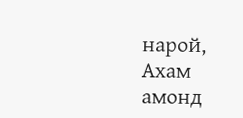нарой, Ахам амонд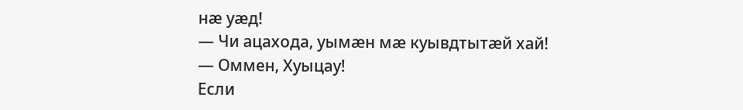нæ уæд!
— Чи ацахода, уымæн мæ куывдтытæй хай!
— Оммен, Хуыцау!
Если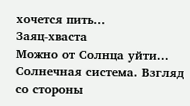хочется пить...
Заяц-хваста
Можно от Солнца уйти...
Солнечная система. Взгляд со стороны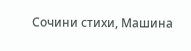Сочини стихи, Машина